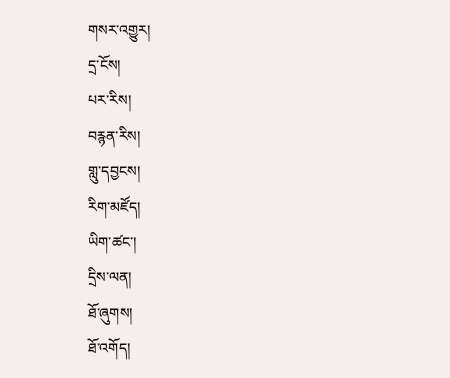གསར་འགྱུར།
དྲ་ངོས།
པར་རིས།
བརྙན་རིས།
གླུ་དབྱངས།
རིག་མཛོད།
ཡིག་ཚང་།
དྲིས་ལན།
ཐོ་ཞུགས།
ཐོ་འགོད།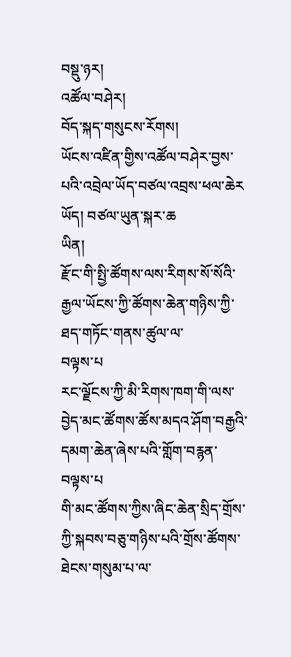བསྡུ་ཉར།
འཚོལ་བཤེར།
བོད་སྐད་གསུངས་རོགས།
ཡོངས་འཛིན་གྱིས་འཚོལ་བཤེར་བྱས་པའི་འབྲེལ་ཡོད་བཙལ་འབྲས་ཕལ་ཆེར
ཡོད། བཙལ་ཡུན་སྐར་ཆ
ཡིན།
རྫོང་གི་སྤྱི་ཚོགས་ལས་རིགས་སོ་སོའི་རྒྱལ་ཡོངས་ཀྱི་ཚོགས་ཆེན་གཉིས་ཀྱི་ཐད་གཏོང་གནས་ཚུལ་ལ་
བལྟས་པ
རང་ལྗོངས་ཀྱི་མི་རིགས་ཁག་གི་ལས་བྱེད་མང་ཚོགས་ཚོས་མདའ་ཤོག་བརྒྱའི་དམག་ཆེན་ཞེས་པའི་གློག་བརྙན་
བལྟས་པ
གི་མང་ཚོགས་ཀྱིས་ཞིང་ཆེན་སྲིད་གྲོས་ཀྱི་སྐབས་བཅུ་གཉིས་པའི་གྲོས་ཚོགས་ཐེངས་གསུམ་པ་ལ་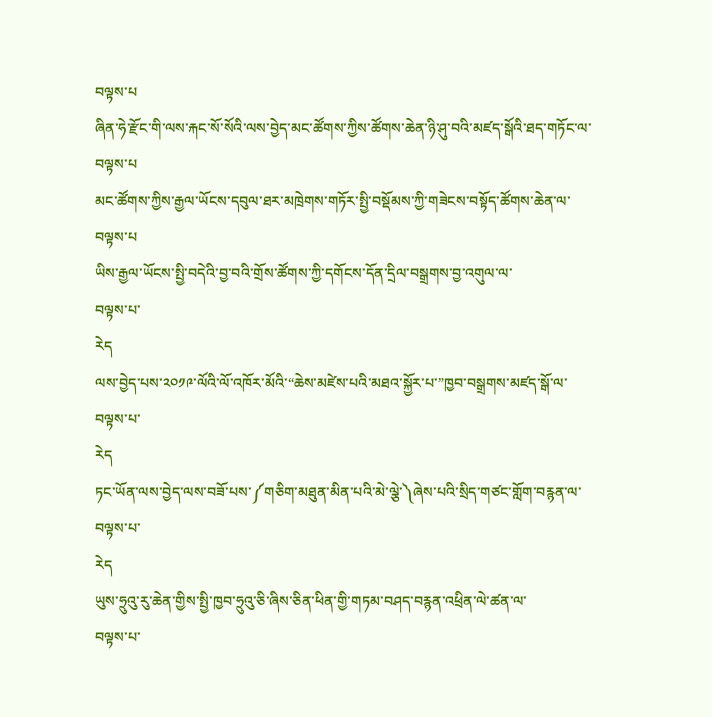བལྟས་པ
ཞིན་ཧེ་རྫོང་གི་ལས་རྐང་སོ་སོའི་ལས་བྱེད་མང་ཚོགས་ཀྱིས་ཚོགས་ཆེན་ཉི་ཤུ་བའི་མཛད་སྒོའི་ཐད་གཏོང་ལ་
བལྟས་པ
མང་ཚོགས་ཀྱིས་རྒྱལ་ཡོངས་དབུལ་ཐར་མཁྲེགས་གཏོར་སྤྱི་བསྡོམས་ཀྱི་གཟེངས་བསྟོད་ཚོགས་ཆེན་ལ་
བལྟས་པ
ཡིས་རྒྱལ་ཡོངས་སྤྱི་བདེའི་བྱ་བའི་གྲོས་ཚོགས་ཀྱི་དགོངས་དོན་དྲིལ་བསྒྲགས་བྱ་འགུལ་ལ་
བལྟས་པ་
རེད
ལས་བྱེད་པས་༢༠༡༩་ལོའི་ལོ་འཁོར་མོའི་“ཆེས་མཛེས་པའི་མཐའ་སྐྱོར་པ་”ཁྱབ་བསྒྲགས་མཛད་སྒོ་ལ་
བལྟས་པ་
རེད
ཏང་ཡོན་ལས་བྱེད་ལས་བཟོ་པས་༼གཅིག་མཐུན་མིན་པའི་མེ་ལྕེ་༽ཞེས་པའི་སྲིད་གཙང་གློག་བརྙན་ལ་
བལྟས་པ་
རེད
ཡུས་ཧྲུའུ་རུ་ཆེན་གྱིས་སྤྱི་ཁྱབ་ཧྲུའུ་ཅི་ཞིས་ཅིན་ཕིན་གྱི་གཏམ་བཤད་བརྙན་འཕྲིན་ལེ་ཚན་ལ་
བལྟས་པ་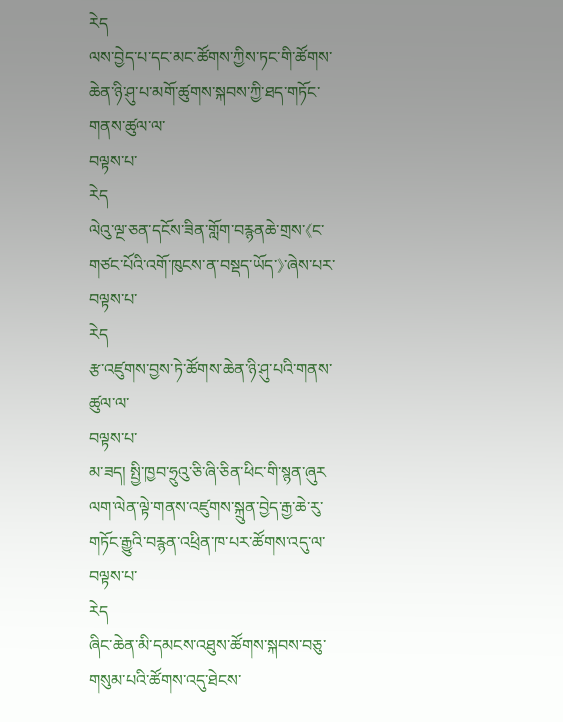རེད
ལས་བྱེད་པ་དང་མང་ཚོགས་ཀྱིས་ཏང་གི་ཚོགས་ཆེན་ཉི་ཤུ་པ་མགོ་ཚུགས་སྐབས་ཀྱི་ཐད་གཏོང་གནས་ཚུལ་ལ་
བལྟས་པ་
རེད
ལེའུ་ལྔ་ཅན་དངོས་ཟིན་གློག་བརྙནཆེ་གྲས་《ང་གཙང་པོའི་འགོ་ཁུངས་ན་བསྡད་ཡོད་》་ཞེས་པར་
བལྟས་པ་
རེད
རྩ་འཛུགས་བྱས་ཏེ་ཚོགས་ཆེན་ཉི་ཤུ་པའི་གནས་ཚུལ་ལ་
བལྟས་པ་
མ་ཟད། སྤྱི་ཁྱབ་ཧྲུའུ་ཅི་ཞི་ཅིན་ཕིང་གི་སྙན་ཞུར
ལག་ལེན་ལྟེ་གནས་འཛུགས་སྐྲུན་བྱེད་རྒྱ་ཆེ་རུ་གཏོང་རྒྱུའི་བརྙན་འཕྲིན་ཁ་པར་ཚོགས་འདུ་ལ་
བལྟས་པ་
རེད
ཞིང་ཆེན་མི་དམངས་འཐུས་ཚོགས་སྐབས་བཅུ་གསུམ་པའི་ཚོགས་འདུ་ཐེངས་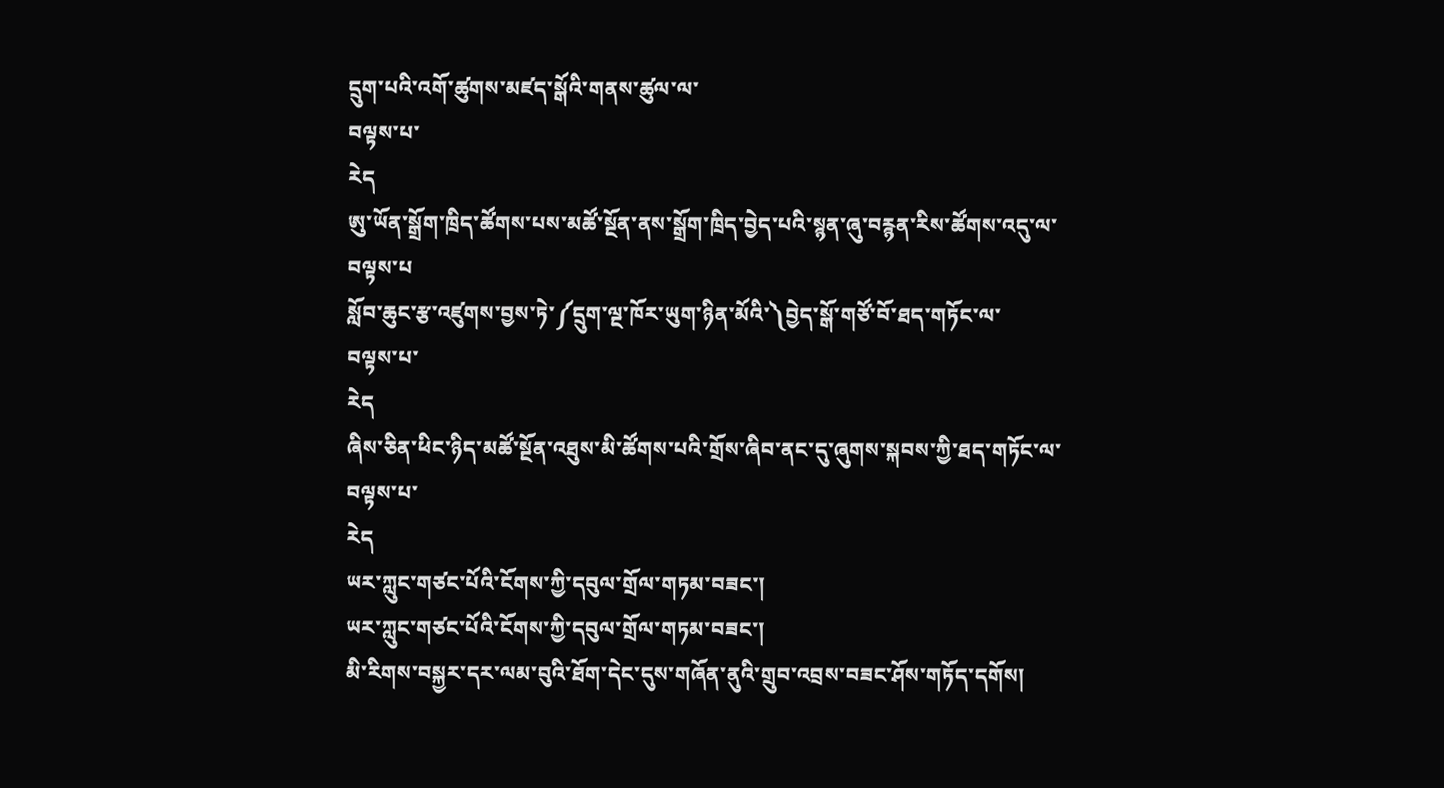དྲུག་པའི་འགོ་ཚུགས་མཛད་སྒོའི་གནས་ཚུལ་ལ་
བལྟས་པ་
རེད
ཨུ་ཡོན་སྒྲོག་ཁྲིད་ཚོགས་པས་མཚོ་སྔོན་ནས་སྒྲོག་ཁྲིད་བྱེད་པའི་སྙན་ཞུ་བརྙན་རིས་ཚོགས་འདུ་ལ་
བལྟས་པ
སློབ་ཆུང་རྩ་འཛུགས་བྱས་ཏེ་༼དྲུག་ལྔ་ཁོར་ཡུག་ཉིན་མོའི་༽བྱེད་སྒོ་གཙོ་བོ་ཐད་གཏོང་ལ་
བལྟས་པ་
རེད
ཞིས་ཅིན་ཕིང་ཉིད་མཚོ་སྔོན་འཐུས་མི་ཚོགས་པའི་གྲོས་ཞིབ་ནང་དུ་ཞུགས་སྐབས་ཀྱི་ཐད་གཏོང་ལ་
བལྟས་པ་
རེད
ཡར་ཀླུང་གཙང་པོའི་ངོགས་ཀྱི་དབུལ་གྲོལ་གཏམ་བཟང་།
ཡར་ཀླུང་གཙང་པོའི་ངོགས་ཀྱི་དབུལ་གྲོལ་གཏམ་བཟང་།
མི་རིགས་བསྐྱར་དར་ལམ་བུའི་ཐོག་དེང་དུས་གཞོན་ནུའི་གྲུབ་འབྲས་བཟང་ཤོས་གཏོད་དགོས།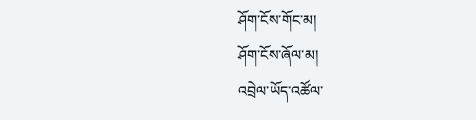ཤོག་ངོས་གོང་མ།
ཤོག་ངོས་ཞོལ་མ།
འབྲེལ་ཡོད་འཚོལ་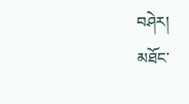བཤེར།
མཐོང་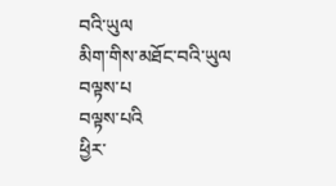བའི་ཡུལ
མིག་གིས་མཐོང་བའི་ཡུལ
བལྟས་པ
བལྟས་པའི
ཕྱིར་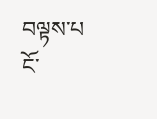བལྟས་པ
ངོ་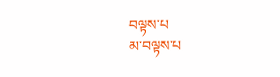བལྟས་པ
མ་བལྟས་པ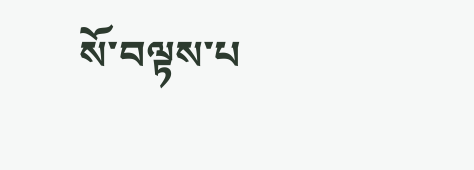སོ་བལྟས་པ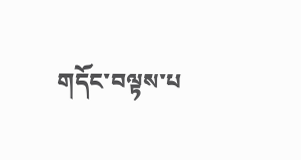གདོང་བལྟས་པ